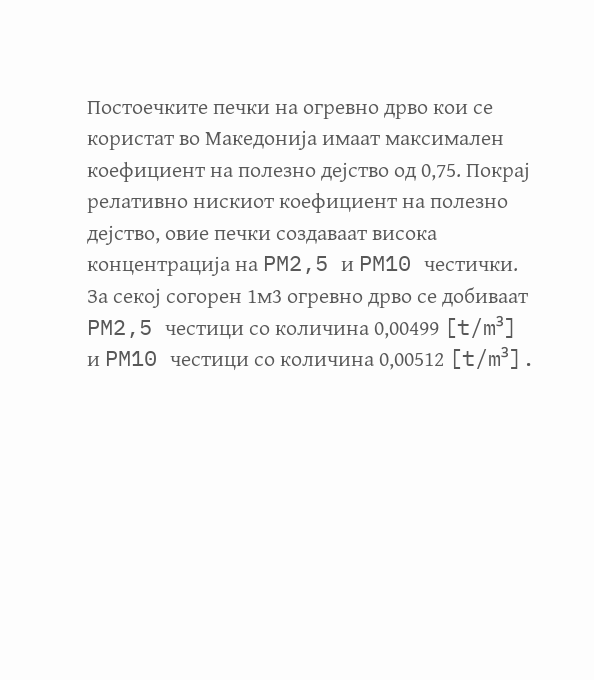Постоечките печки на огревно дрво кои се користат во Македонија имаат максимален коефициент на полезно дејство од 0,75. Покрај релативно нискиот коефициент на полезно дејство, овие печки создаваат висока концентрација на PM2,5 и PM10 честички. За секој согорен 1м3 огревно дрво се добиваат PM2,5 честици со количина 0,00499 [t/m³] и PM10 честици со количина 0,00512 [t/m³].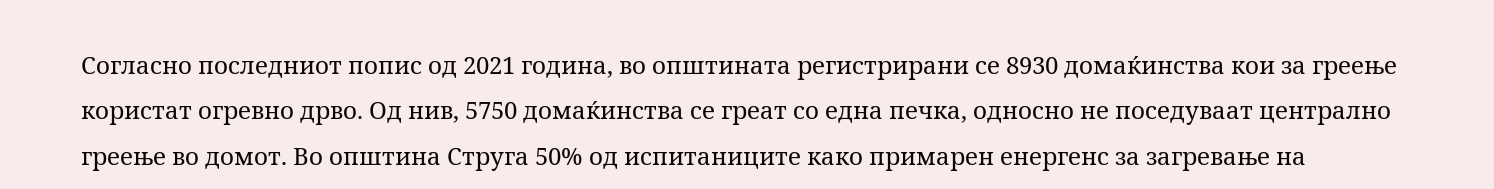Согласно последниот попис од 2021 година, во општината регистрирани се 8930 домаќинства кои за греење користат огревно дрво. Од нив, 5750 домаќинства се греат со една печка, односно не поседуваат централно греење во домот. Во општина Струга 50% од испитаниците како примарен енергенс за загревање на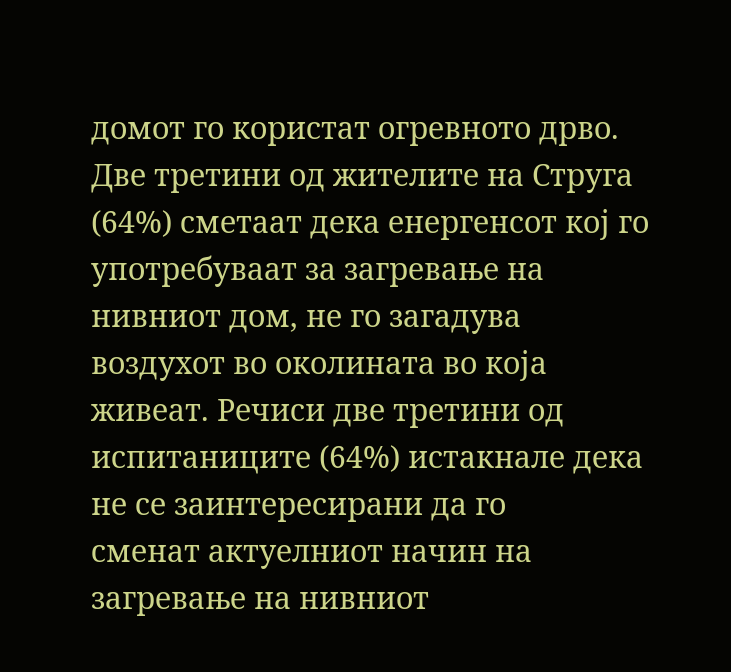домот го користат огревното дрво. Две третини од жителите на Струга (64%) сметаат дека енергенсот кој го употребуваат за загревање на нивниот дом, не го загадува воздухот во околината во која живеат. Речиси две третини од испитаниците (64%) истакнале дека не се заинтересирани да го
сменат актуелниот начин на загревање на нивниот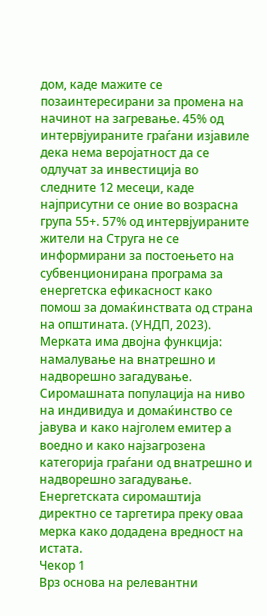дом, каде мажите се позаинтересирани за промена на начинот на загревање. 45% од интервјуираните граѓани изјавиле дека нема веројатност да се одлучат за инвестиција во следните 12 месеци, каде најприсутни се оние во возрасна група 55+. 57% од интервјуираните жители на Струга не се информирани за постоењето на субвенционирана програма за енергетска ефикасност како помош за домаќинствата од страна на општината. (УНДП, 2023).
Мерката има двојна функција: намалување на внатрешно и надворешно загадување. Сиромашната популација на ниво на индивидуа и домаќинство се јавува и како најголем емитер а воедно и како најзагрозена категорија граѓани од внатрешно и надворешно загадување. Енергетската сиромаштија директно се таргетира преку оваа мерка како додадена вредност на истата.
Чекор 1
Врз основа на релевантни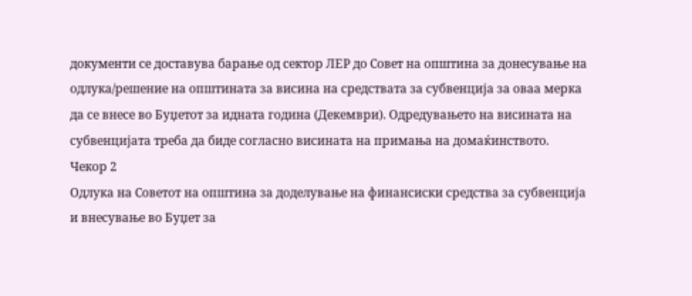документи се доставува барање од сектор ЛЕР до Совет на општина за донесување на одлука/решение на општината за висина на средствата за субвенција за оваа мерка да се внесе во Буџетот за идната година (Декември). Одредувањето на висината на субвенцијата треба да биде согласно висината на примања на домаќинството.
Чекор 2
Одлука на Советот на општина за доделување на финансиски средства за субвенција и внесување во Буџет за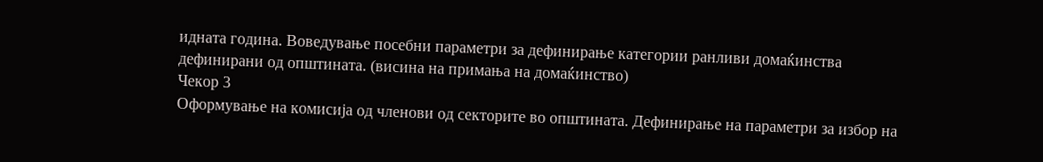идната година. Воведување посебни параметри за дефинирање категории ранливи домаќинства дефинирани од општината. (висина на примања на домаќинство)
Чекор 3
Оформување на комисија од членови од секторите во општината. Дефинирање на параметри за избор на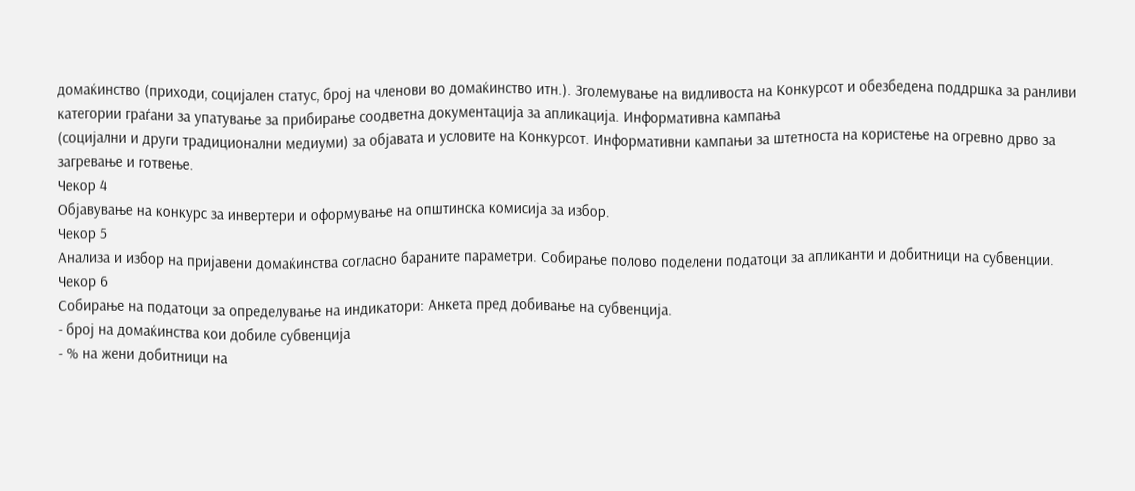домаќинство (приходи, социјален статус, број на членови во домаќинство итн.). Зголемување на видливоста на Конкурсот и обезбедена поддршка за ранливи категории граѓани за упатување за прибирање соодветна документација за апликација. Информативна кампања
(социјални и други традиционални медиуми) за објавата и условите на Конкурсот. Информативни кампањи за штетноста на користење на огревно дрво за загревање и готвење.
Чекор 4
Објавување на конкурс за инвертери и оформување на општинска комисија за избор.
Чекор 5
Анализа и избор на пријавени домаќинства согласно бараните параметри. Собирање полово поделени податоци за апликанти и добитници на субвенции.
Чекор 6
Собирање на податоци за определување на индикатори: Aнкета пред добивање на субвенција.
- број на домаќинства кои добиле субвенција
- % на жени добитници на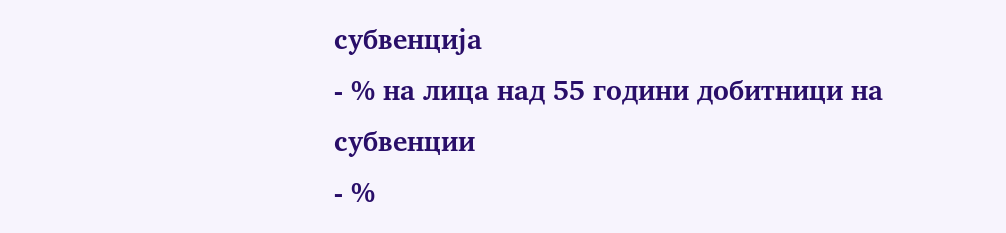субвенција
- % на лица над 55 години добитници на субвенции
- %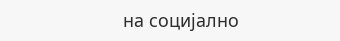на социјално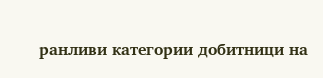ранливи категории добитници на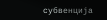субвенција